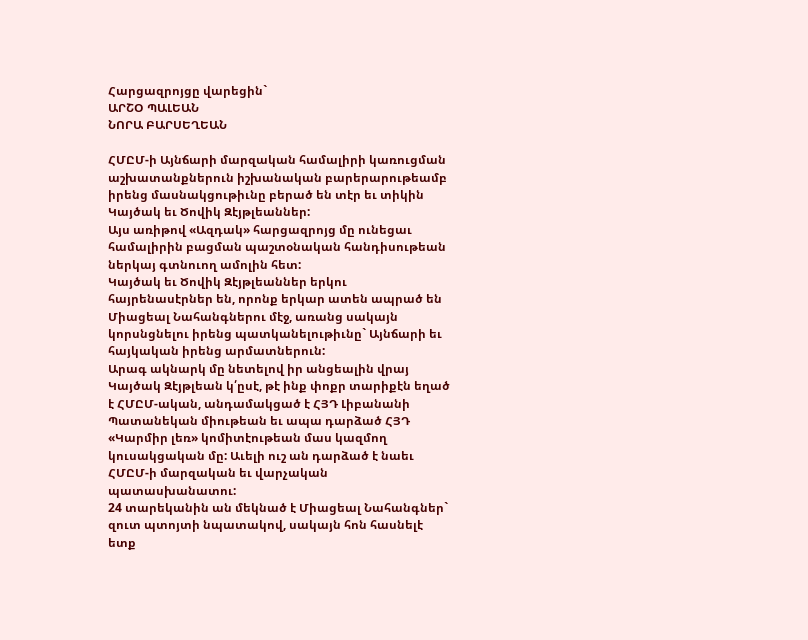Հարցազրոյցը վարեցին`
ԱՐՇՕ ՊԱԼԵԱՆ
ՆՈՐԱ ԲԱՐՍԵՂԵԱՆ

ՀՄԸՄ-ի Այնճարի մարզական համալիրի կառուցման աշխատանքներուն իշխանական բարերարութեամբ իրենց մասնակցութիւնը բերած են տէր եւ տիկին Կայծակ եւ Ծովիկ Զէյթլեաններ:
Այս առիթով «Ազդակ» հարցազրոյց մը ունեցաւ համալիրին բացման պաշտօնական հանդիսութեան ներկայ գտնուող ամոլին հետ:
Կայծակ եւ Ծովիկ Զէյթլեաններ երկու հայրենասէրներ են, որոնք երկար ատեն ապրած են Միացեալ Նահանգներու մէջ, առանց սակայն կորսնցնելու իրենց պատկանելութիւնը` Այնճարի եւ հայկական իրենց արմատներուն:
Արագ ակնարկ մը նետելով իր անցեալին վրայ Կայծակ Զէյթլեան կ՛ըսէ, թէ ինք փոքր տարիքէն եղած է ՀՄԸՄ-ական, անդամակցած է ՀՅԴ Լիբանանի Պատանեկան միութեան եւ ապա դարձած ՀՅԴ «Կարմիր լեռ» կոմիտէութեան մաս կազմող կուսակցական մը: Աւելի ուշ ան դարձած է նաեւ ՀՄԸՄ-ի մարզական եւ վարչական պատասխանատու:
24 տարեկանին ան մեկնած է Միացեալ Նահանգներ` զուտ պտոյտի նպատակով, սակայն հոն հասնելէ ետք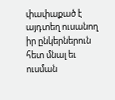փափաքած է այդտեղ ուսանող իր ընկերներուն հետ մնալ եւ ուսման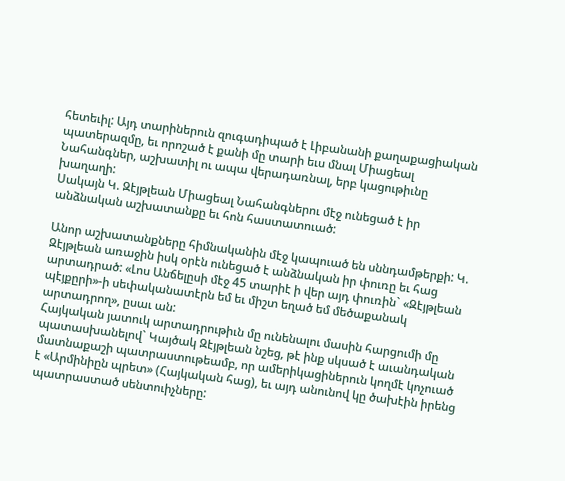հետեւիլ: Այդ տարիներուն զուգադիպած է Լիբանանի քաղաքացիական պատերազմը, եւ որոշած է քանի մը տարի եւս մնալ Միացեալ Նահանգներ, աշխատիլ ու ապա վերադառնալ, երբ կացութիւնը խաղաղի:
Սակայն Կ. Զէյթլեան Միացեալ Նահանգներու մէջ ունեցած է իր անձնական աշխատանքը եւ հոն հաստատուած:

Անոր աշխատանքները հիմնականին մէջ կապուած են սննդամթերքի: Կ. Զէյթլեան առաջին իսկ օրէն ունեցած է անձնական իր փուռը եւ հաց արտադրած: «Լոս Անճելըսի մէջ 45 տարիէ ի վեր այդ փուռին` «Զէյթլեան պէյքըրի»-ի սեփականատէրն եմ եւ միշտ եղած եմ մեծաքանակ արտադրող», ըսաւ ան:
Հայկական յատուկ արտադրութիւն մը ունենալու մասին հարցումի մը պատասխանելով` Կայծակ Զէյթլեան նշեց, թէ ինք սկսած է աւանդական մատնաքաշի պատրաստութեամբ, որ ամերիկացիներուն կողմէ կոչուած է «Արմինիըն պրետ» (Հայկական հաց), եւ այդ անունով կը ծախէին իրենց պատրաստած սենտուիչները: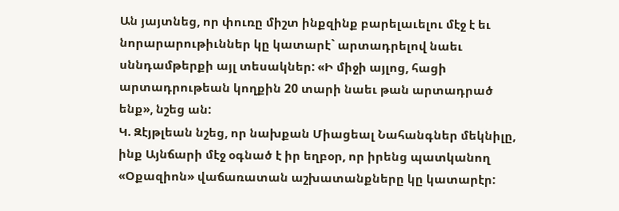Ան յայտնեց, որ փուռը միշտ ինքզինք բարելաւելու մէջ է եւ նորարարութիւններ կը կատարէ` արտադրելով նաեւ սննդամթերքի այլ տեսակներ: «Ի միջի այլոց, հացի արտադրութեան կողքին 20 տարի նաեւ թան արտադրած ենք», նշեց ան:
Կ. Զէյթլեան նշեց, որ նախքան Միացեալ Նահանգներ մեկնիլը, ինք Այնճարի մէջ օգնած է իր եղբօր, որ իրենց պատկանող «Օքազիոն» վաճառատան աշխատանքները կը կատարէր: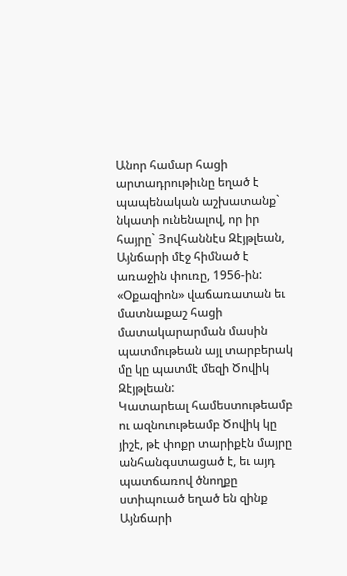Անոր համար հացի արտադրութիւնը եղած է պապենական աշխատանք` նկատի ունենալով, որ իր հայրը` Յովհաննէս Զէյթլեան, Այնճարի մէջ հիմնած է առաջին փուռը, 1956-ին:
«Օքազիոն» վաճառատան եւ մատնաքաշ հացի մատակարարման մասին պատմութեան այլ տարբերակ մը կը պատմէ մեզի Ծովիկ Զէյթլեան:
Կատարեալ համեստութեամբ ու ազնուութեամբ Ծովիկ կը յիշէ, թէ փոքր տարիքէն մայրը անհանգստացած է, եւ այդ պատճառով ծնողքը ստիպուած եղած են զինք Այնճարի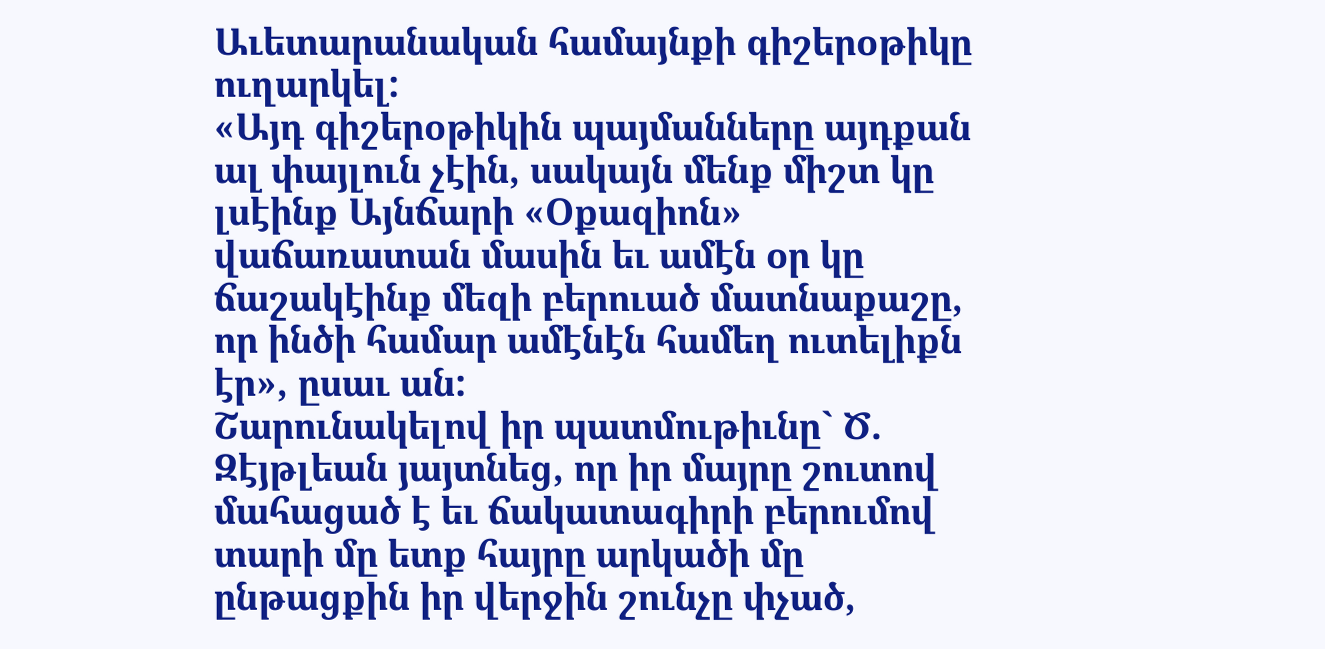Աւետարանական համայնքի գիշերօթիկը ուղարկել:
«Այդ գիշերօթիկին պայմանները այդքան ալ փայլուն չէին, սակայն մենք միշտ կը լսէինք Այնճարի «Օքազիոն» վաճառատան մասին եւ ամէն օր կը ճաշակէինք մեզի բերուած մատնաքաշը, որ ինծի համար ամէնէն համեղ ուտելիքն էր», ըսաւ ան:
Շարունակելով իր պատմութիւնը` Ծ. Զէյթլեան յայտնեց, որ իր մայրը շուտով մահացած է եւ ճակատագիրի բերումով տարի մը ետք հայրը արկածի մը ընթացքին իր վերջին շունչը փչած,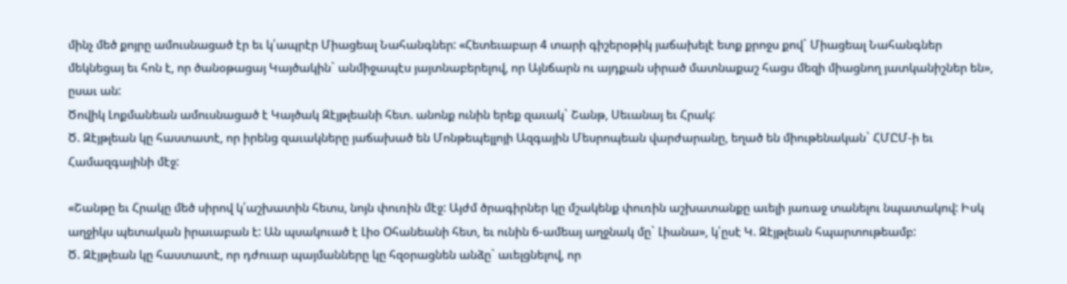մինչ մեծ քոյրը ամուսնացած էր եւ կ՛ապրէր Միացեալ Նահանգներ: «Հետեւաբար 4 տարի գիշերօթիկ յաճախելէ ետք քրոջս քով` Միացեալ Նահանգներ մեկնեցայ եւ հոն է, որ ծանօթացայ Կայծակին` անմիջապէս յայտնաբերելով, որ Այնճարն ու այդքան սիրած մատնաքաշ հացս մեզի միացնող յատկանիշներ են», ըսաւ ան:
Ծովիկ Լոքմանեան ամուսնացած է Կայծակ Զէյթլեանի հետ. անոնք ունին երեք զաւակ` Շանթ, Սեւանայ եւ Հրակ:
Ծ. Զէյթլեան կը հաստատէ, որ իրենց զաւակները յաճախած են Մոնթեպելլոյի Ազգային Մեսրոպեան վարժարանը, եղած են միութենական` ՀՄԸՄ-ի եւ Համազգայինի մէջ:

«Շանթը եւ Հրակը մեծ սիրով կ՛աշխատին հետս, նոյն փուռին մէջ: Այժմ ծրագիրներ կը մշակենք փուռին աշխատանքը աւելի յառաջ տանելու նպատակով: Իսկ աղջիկս պետական իրաւաբան է: Ան պսակուած է Լիօ Օհանեանի հետ, եւ ունին 6-ամեայ աղջնակ մը` Լիանա», կ՛ըսէ Կ. Զէյթլեան հպարտութեամբ:
Ծ. Զէյթլեան կը հաստատէ, որ դժուար պայմանները կը հզօրացնեն անձը` աւելցնելով, որ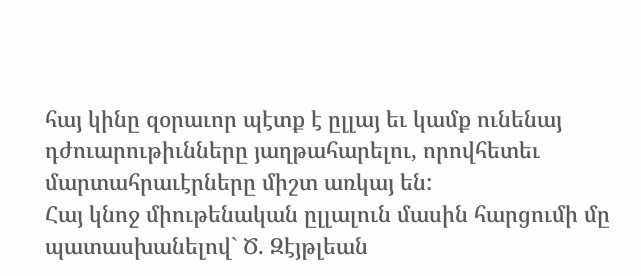հայ կինը զօրաւոր պէտք է ըլլայ եւ կամք ունենայ դժուարութիւնները յաղթահարելու, որովհետեւ մարտահրաւէրները միշտ առկայ են:
Հայ կնոջ միութենական ըլլալուն մասին հարցումի մը պատասխանելով` Ծ. Զէյթլեան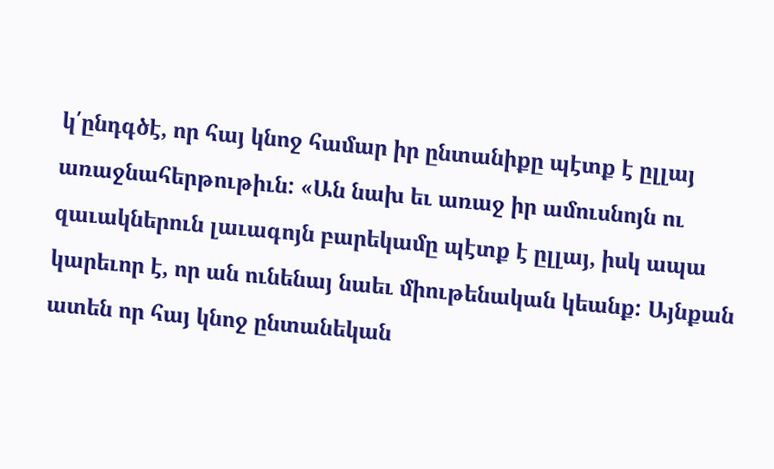կ՛ընդգծէ, որ հայ կնոջ համար իր ընտանիքը պէտք է ըլլայ առաջնահերթութիւն: «Ան նախ եւ առաջ իր ամուսնոյն ու զաւակներուն լաւագոյն բարեկամը պէտք է ըլլայ, իսկ ապա կարեւոր է, որ ան ունենայ նաեւ միութենական կեանք: Այնքան ատեն որ հայ կնոջ ընտանեկան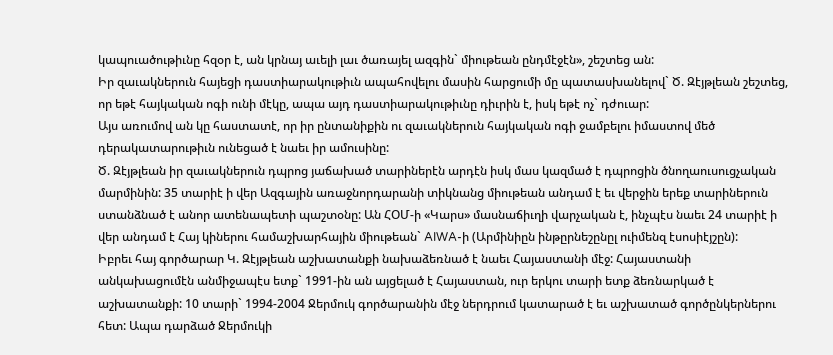կապուածութիւնը հզօր է, ան կրնայ աւելի լաւ ծառայել ազգին` միութեան ընդմէջէն», շեշտեց ան:
Իր զաւակներուն հայեցի դաստիարակութիւն ապահովելու մասին հարցումի մը պատասխանելով` Ծ. Զէյթլեան շեշտեց, որ եթէ հայկական ոգի ունի մէկը, ապա այդ դաստիարակութիւնը դիւրին է, իսկ եթէ ոչ` դժուար:
Այս առումով ան կը հաստատէ, որ իր ընտանիքին ու զաւակներուն հայկական ոգի ջամբելու իմաստով մեծ դերակատարութիւն ունեցած է նաեւ իր ամուսինը:
Ծ. Զէյթլեան իր զաւակներուն դպրոց յաճախած տարիներէն արդէն իսկ մաս կազմած է դպրոցին ծնողաուսուցչական մարմինին: 35 տարիէ ի վեր Ազգային առաջնորդարանի տիկնանց միութեան անդամ է եւ վերջին երեք տարիներուն ստանձնած է անոր ատենապետի պաշտօնը: Ան ՀՕՄ-ի «Կարս» մասնաճիւղի վարչական է, ինչպէս նաեւ 24 տարիէ ի վեր անդամ է Հայ կիներու համաշխարհային միութեան` AIWA-ի (Արմինիըն ինթըրնեշընըլ ուիմենզ էսոսիէյշըն):
Իբրեւ հայ գործարար Կ. Զէյթլեան աշխատանքի նախաձեռնած է նաեւ Հայաստանի մէջ: Հայաստանի անկախացումէն անմիջապէս ետք` 1991-ին ան այցելած է Հայաստան, ուր երկու տարի ետք ձեռնարկած է աշխատանքի: 10 տարի` 1994-2004 Ջերմուկ գործարանին մէջ ներդրում կատարած է եւ աշխատած գործընկերներու հետ: Ապա դարձած Ջերմուկի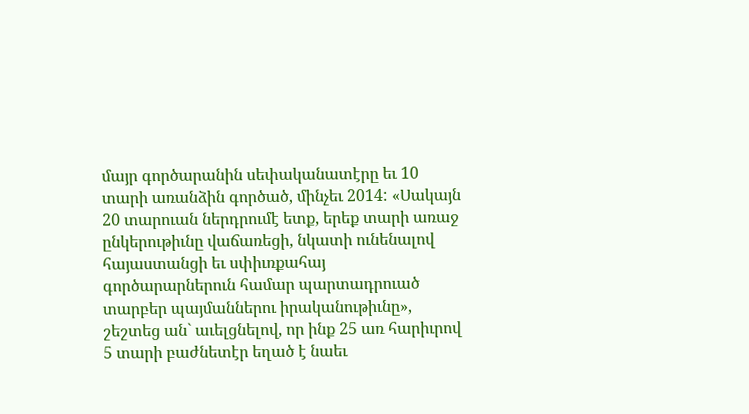մայր գործարանին սեփականատէրը եւ 10 տարի առանձին գործած, մինչեւ 2014: «Սակայն 20 տարուան ներդրումէ ետք, երեք տարի առաջ ընկերութիւնը վաճառեցի, նկատի ունենալով հայաստանցի եւ սփիւռքահայ գործարարներուն համար պարտադրուած տարբեր պայմաններու իրականութիւնը», շեշտեց ան` աւելցնելով, որ ինք 25 առ հարիւրով 5 տարի բաժնետէր եղած է նաեւ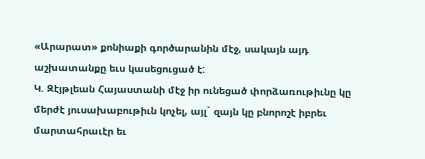«Արարատ» քոնիաքի գործարանին մէջ, սակայն այդ աշխատանքը եւս կասեցուցած է:
Կ. Զէյթլեան Հայաստանի մէջ իր ունեցած փորձառութիւնը կը մերժէ յուսախաբութիւն կոչել, այլ` զայն կը բնորոշէ իբրեւ մարտահրաւէր եւ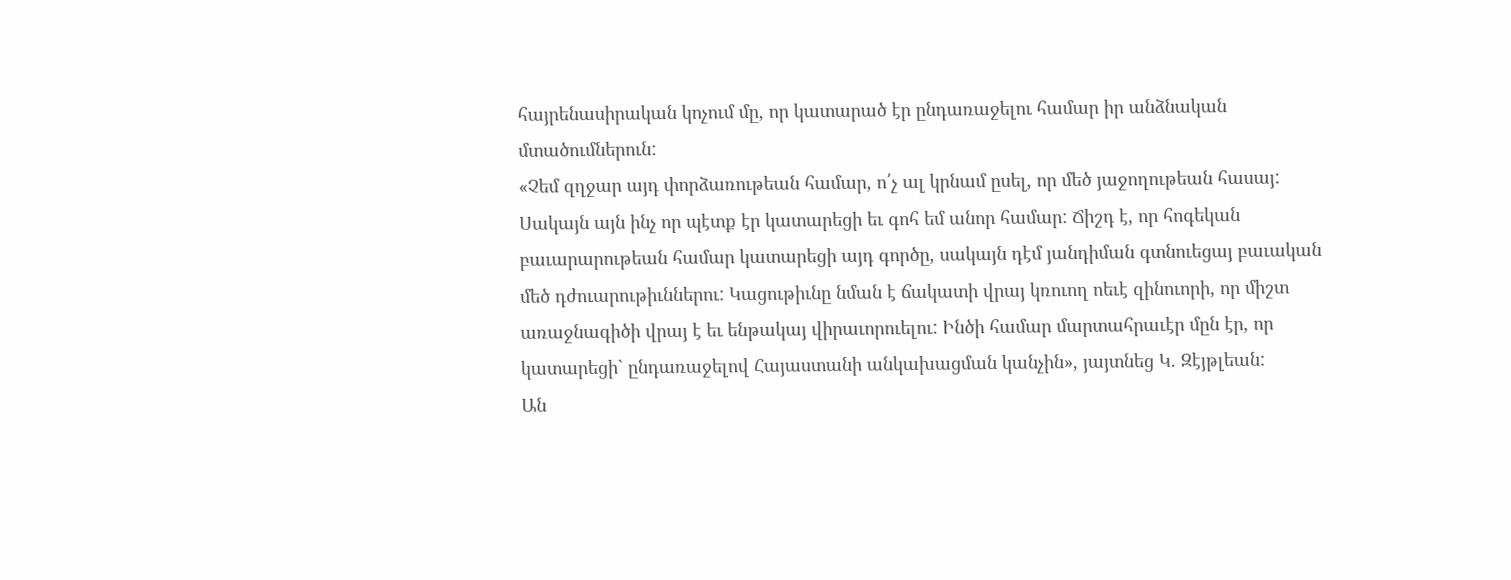հայրենասիրական կոչում մը, որ կատարած էր ընդառաջելու համար իր անձնական մտածումներուն:
«Չեմ զղջար այդ փորձառութեան համար, ո՛չ ալ կրնամ ըսել, որ մեծ յաջողութեան հասայ: Սակայն այն ինչ որ պէտք էր կատարեցի եւ գոհ եմ անոր համար: Ճիշդ է, որ հոգեկան բաւարարութեան համար կատարեցի այդ գործը, սակայն դէմ յանդիման գտնուեցայ բաւական մեծ դժուարութիւններու: Կացութիւնը նման է ճակատի վրայ կռուող ոեւէ զինուորի, որ միշտ առաջնագիծի վրայ է եւ ենթակայ վիրաւորուելու: Ինծի համար մարտահրաւէր մըն էր, որ կատարեցի` ընդառաջելով Հայաստանի անկախացման կանչին», յայտնեց Կ. Զէյթլեան:
Ան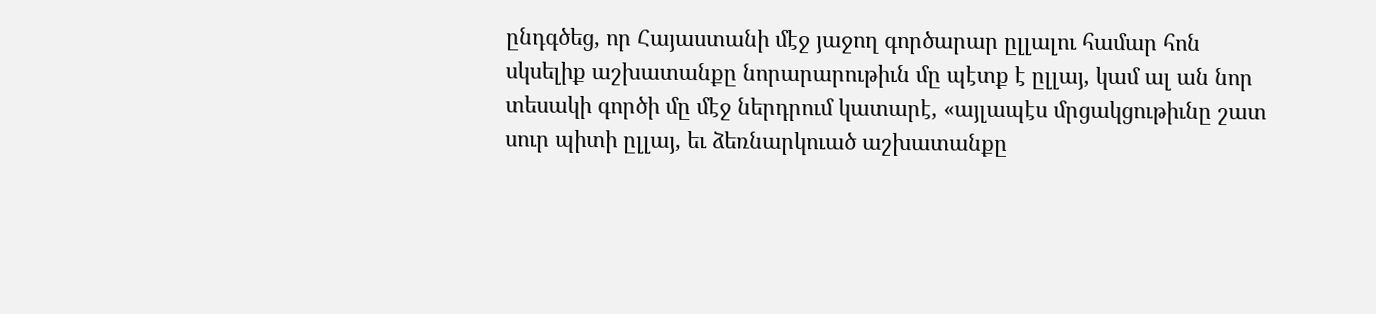ընդգծեց, որ Հայաստանի մէջ յաջող գործարար ըլլալու համար հոն սկսելիք աշխատանքը նորարարութիւն մը պէտք է ըլլայ, կամ ալ ան նոր տեսակի գործի մը մէջ ներդրում կատարէ, «այլապէս մրցակցութիւնը շատ սուր պիտի ըլլայ, եւ ձեռնարկուած աշխատանքը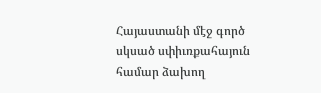Հայաստանի մէջ գործ սկսած սփիւռքահայուն համար ձախող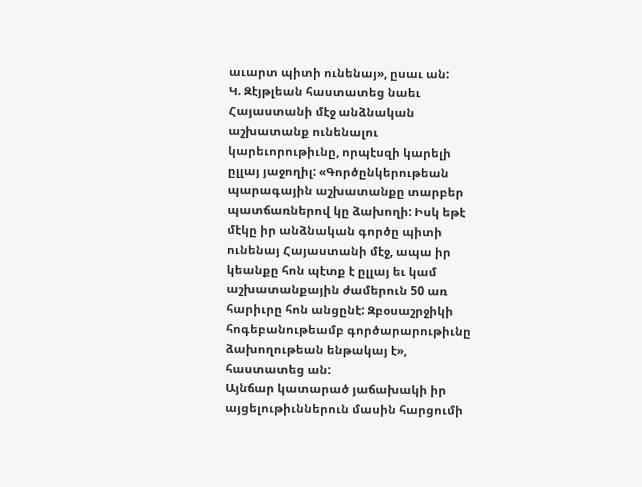աւարտ պիտի ունենայ», ըսաւ ան:
Կ. Զէյթլեան հաստատեց նաեւ Հայաստանի մէջ անձնական աշխատանք ունենալու կարեւորութիւնը, որպէսզի կարելի ըլլայ յաջողիլ: «Գործընկերութեան պարագային աշխատանքը տարբեր պատճառներով կը ձախողի: Իսկ եթէ մէկը իր անձնական գործը պիտի ունենայ Հայաստանի մէջ, ապա իր կեանքը հոն պէտք է ըլլայ եւ կամ աշխատանքային ժամերուն 50 առ հարիւրը հոն անցընէ: Զբօսաշրջիկի հոգեբանութեամբ գործարարութիւնը ձախողութեան ենթակայ է», հաստատեց ան:
Այնճար կատարած յաճախակի իր այցելութիւններուն մասին հարցումի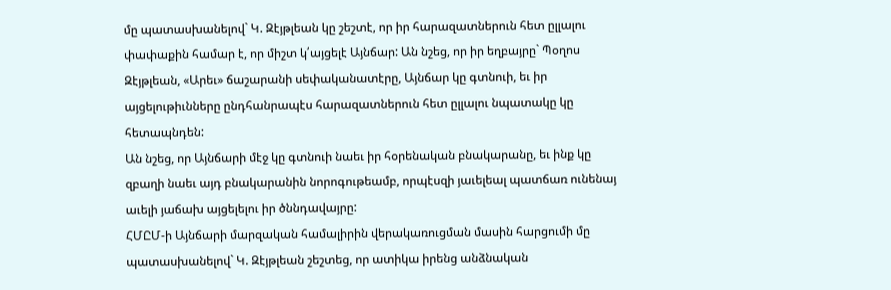մը պատասխանելով` Կ. Զէյթլեան կը շեշտէ, որ իր հարազատներուն հետ ըլլալու փափաքին համար է, որ միշտ կ՛այցելէ Այնճար: Ան նշեց, որ իր եղբայրը` Պօղոս Զէյթլեան, «Արեւ» ճաշարանի սեփականատէրը, Այնճար կը գտնուի, եւ իր այցելութիւնները ընդհանրապէս հարազատներուն հետ ըլլալու նպատակը կը հետապնդեն:
Ան նշեց, որ Այնճարի մէջ կը գտնուի նաեւ իր հօրենական բնակարանը, եւ ինք կը զբաղի նաեւ այդ բնակարանին նորոգութեամբ, որպէսզի յաւելեալ պատճառ ունենայ աւելի յաճախ այցելելու իր ծննդավայրը:
ՀՄԸՄ-ի Այնճարի մարզական համալիրին վերակառուցման մասին հարցումի մը պատասխանելով` Կ. Զէյթլեան շեշտեց, որ ատիկա իրենց անձնական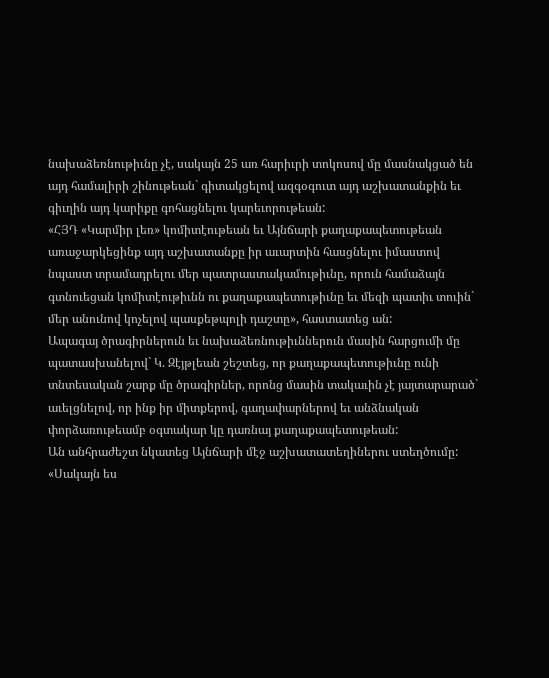նախաձեռնութիւնը չէ, սակայն 25 առ հարիւրի տոկոսով մը մասնակցած են այդ համալիրի շինութեան` գիտակցելով ազգօգուտ այդ աշխատանքին եւ գիւղին այդ կարիքը գոհացնելու կարեւորութեան:
«ՀՅԴ «Կարմիր լեռ» կոմիտէութեան եւ Այնճարի քաղաքապետութեան առաջարկեցինք այդ աշխատանքը իր աւարտին հասցնելու իմաստով նպաստ տրամադրելու մեր պատրաստակամութիւնը, որուն համաձայն գտնուեցան կոմիտէութիւնն ու քաղաքապետութիւնը եւ մեզի պատիւ տուին` մեր անունով կոչելով պասքեթպոլի դաշտը», հաստատեց ան:
Ապագայ ծրագիրներուն եւ նախաձեռնութիւններուն մասին հարցումի մը պատասխանելով` Կ. Զէյթլեան շեշտեց, որ քաղաքապետութիւնը ունի տնտեսական շարք մը ծրագիրներ, որոնց մասին տակաւին չէ յայտարարած` աւելցնելով, որ ինք իր միտքերով, գաղափարներով եւ անձնական փորձառութեամբ օգտակար կը դառնայ քաղաքապետութեան:
Ան անհրաժեշտ նկատեց Այնճարի մէջ աշխատատեղիներու ստեղծումը: «Սակայն ես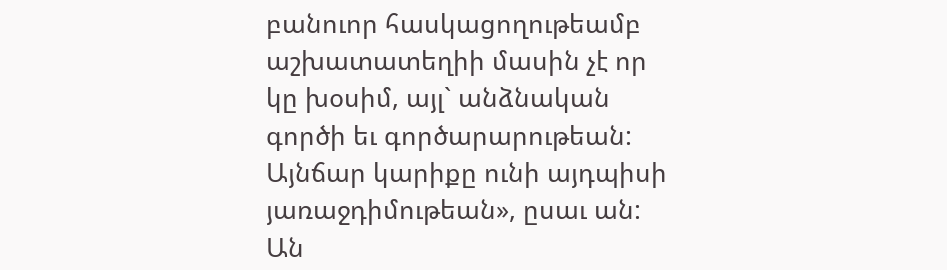բանուոր հասկացողութեամբ աշխատատեղիի մասին չէ որ կը խօսիմ, այլ` անձնական գործի եւ գործարարութեան: Այնճար կարիքը ունի այդպիսի յառաջդիմութեան», ըսաւ ան:
Ան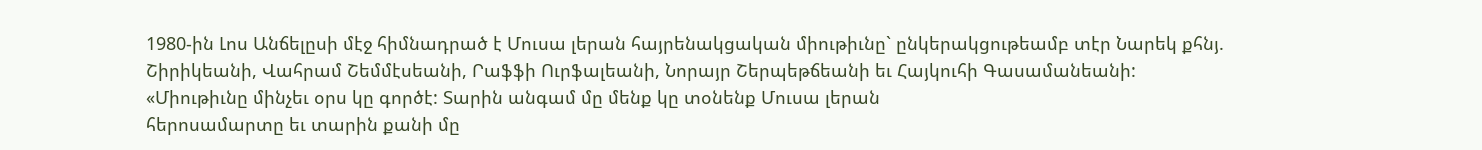1980-ին Լոս Անճելըսի մէջ հիմնադրած է Մուսա լերան հայրենակցական միութիւնը` ընկերակցութեամբ տէր Նարեկ քհնյ. Շիրիկեանի, Վահրամ Շեմմէսեանի, Րաֆֆի Ուրֆալեանի, Նորայր Շերպեթճեանի եւ Հայկուհի Գասամանեանի:
«Միութիւնը մինչեւ օրս կը գործէ: Տարին անգամ մը մենք կը տօնենք Մուսա լերան
հերոսամարտը եւ տարին քանի մը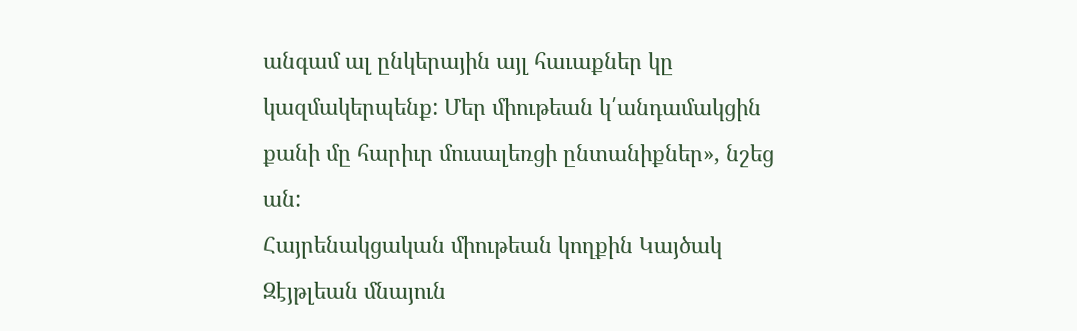անգամ ալ ընկերային այլ հաւաքներ կը կազմակերպենք: Մեր միութեան կ՛անդամակցին քանի մը հարիւր մուսալեռցի ընտանիքներ», նշեց ան:
Հայրենակցական միութեան կողքին Կայծակ Զէյթլեան մնայուն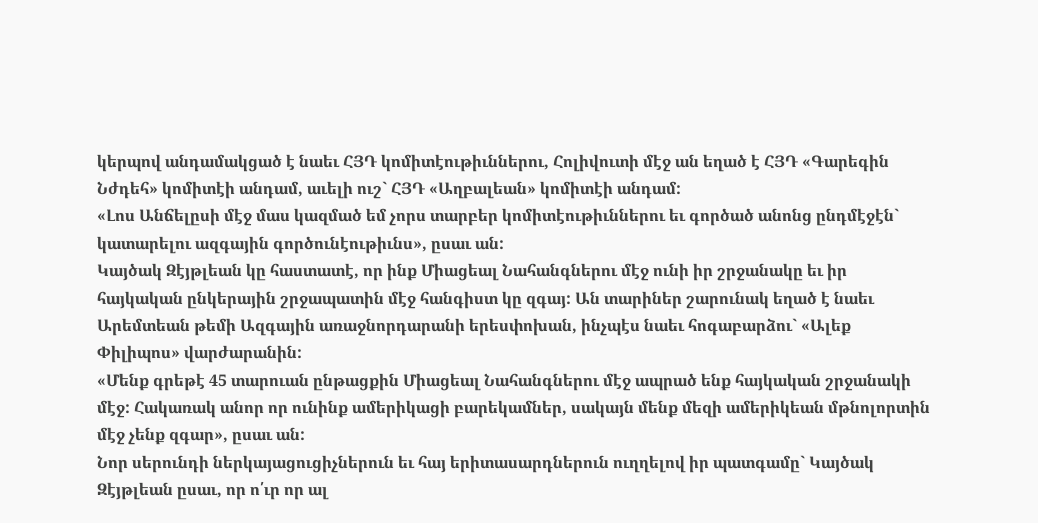կերպով անդամակցած է նաեւ ՀՅԴ կոմիտէութիւններու, Հոլիվուտի մէջ ան եղած է ՀՅԴ «Գարեգին Նժդեհ» կոմիտէի անդամ, աւելի ուշ` ՀՅԴ «Աղբալեան» կոմիտէի անդամ:
«Լոս Անճելըսի մէջ մաս կազմած եմ չորս տարբեր կոմիտէութիւններու եւ գործած անոնց ընդմէջէն` կատարելու ազգային գործունէութիւնս», ըսաւ ան:
Կայծակ Զէյթլեան կը հաստատէ, որ ինք Միացեալ Նահանգներու մէջ ունի իր շրջանակը եւ իր հայկական ընկերային շրջապատին մէջ հանգիստ կը զգայ: Ան տարիներ շարունակ եղած է նաեւ Արեմտեան թեմի Ազգային առաջնորդարանի երեսփոխան, ինչպէս նաեւ հոգաբարձու` «Ալեք Փիլիպոս» վարժարանին:
«Մենք գրեթէ 45 տարուան ընթացքին Միացեալ Նահանգներու մէջ ապրած ենք հայկական շրջանակի մէջ: Հակառակ անոր որ ունինք ամերիկացի բարեկամներ, սակայն մենք մեզի ամերիկեան մթնոլորտին մէջ չենք զգար», ըսաւ ան:
Նոր սերունդի ներկայացուցիչներուն եւ հայ երիտասարդներուն ուղղելով իր պատգամը` Կայծակ Զէյթլեան ըսաւ, որ ո՛ւր որ ալ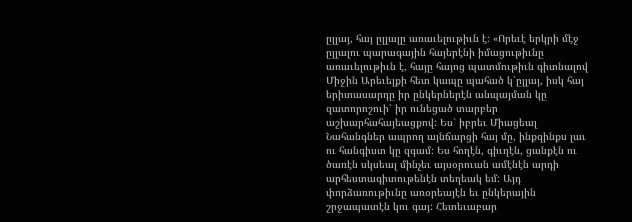ըլլայ, հայ ըլլալը առաւելութիւն է: «Որեւէ երկրի մէջ ըլլալու պարագային հայերէնի իմացութիւնը առաւելութիւն է, հայը հայոց պատմութիւն գիտնալով Միջին Արեւելքի հետ կապը պահած կ՛ըլլայ, իսկ հայ երիտասարդը իր ընկերներէն անպայման կը զատորոշուի` իր ունեցած տարբեր աշխարհահայեացքով: Ես` իբրեւ Միացեալ Նահանգներ ապրող այնճարցի հայ մը, ինքզինքս լաւ ու հանգիստ կը զգամ: Ես հողէն, գիւղէն, ցանքէն ու ծառէն սկսեալ մինչեւ այսօրուան ամէնէն արդի արհեստագիտութենէն տեղեակ եմ: Այդ փորձառութիւնը առօրեայէն եւ ընկերային շրջապատէն կու գայ: Հետեւաբար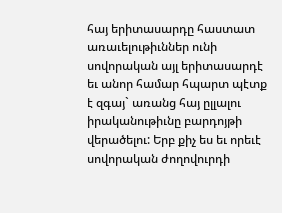հայ երիտասարդը հաստատ առաւելութիւններ ունի սովորական այլ երիտասարդէ եւ անոր համար հպարտ պէտք է զգայ` առանց հայ ըլլալու իրականութիւնը բարդոյթի վերածելու: Երբ քիչ ես եւ որեւէ սովորական ժողովուրդի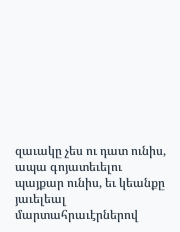զաւակը չես ու դատ ունիս, ապա գոյատեւելու պայքար ունիս, եւ կեանքը յաւելեալ մարտահրաւէրներով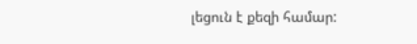լեցուն է քեզի համար: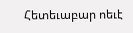Հետեւաբար ոեւէ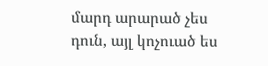մարդ արարած չես դուն, այլ կոչուած ես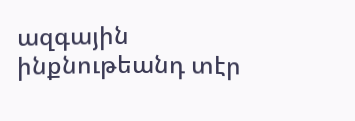ազգային ինքնութեանդ տէր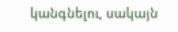կանգնելու, սակայն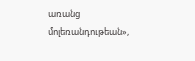առանց մոլեռանդութեան»,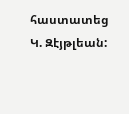հաստատեց Կ. Զէյթլեան: